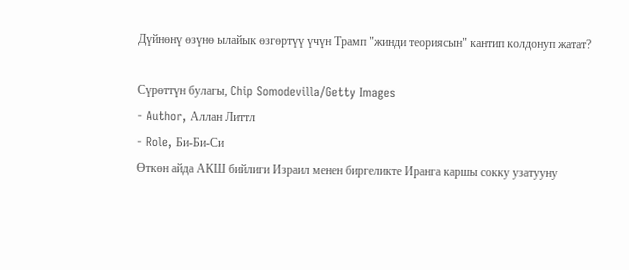Дүйнөнү өзүнө ылайык өзгөртүү үчүн Трамп "жинди теориясын" кантип колдонуп жатат?

Сүрөттүн булагы, Chip Somodevilla/Getty Images
- Author, Аллан Литтл
- Role, Би-Би-Си
Өткөн айда АКШ бийлиги Израил менен биргеликте Иранга каршы сокку узатууну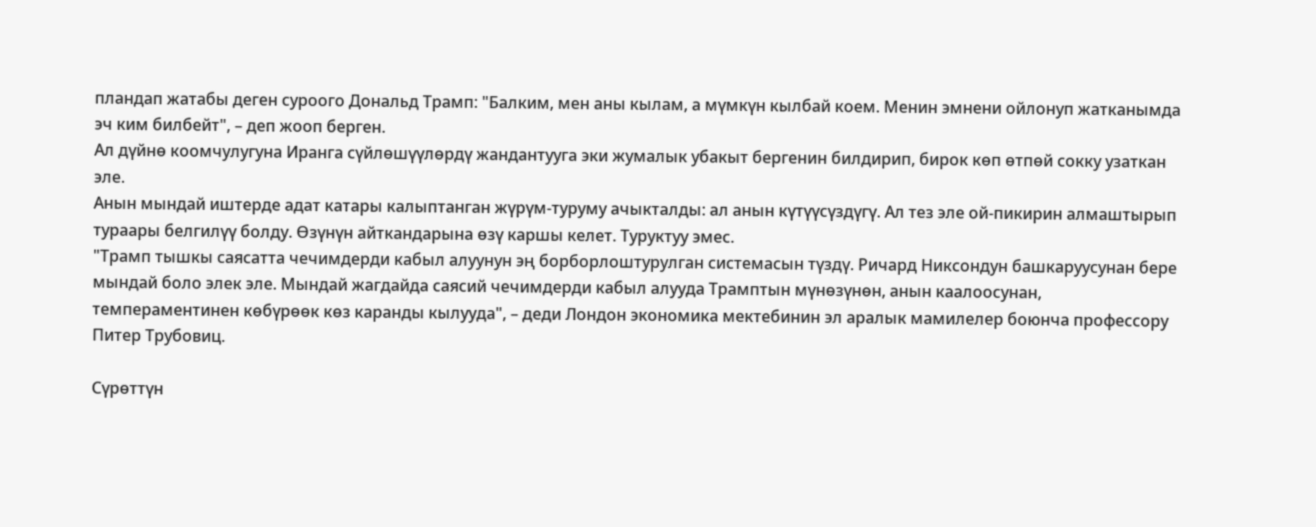пландап жатабы деген суроого Дональд Трамп: "Балким, мен аны кылам, а мүмкүн кылбай коем. Менин эмнени ойлонуп жатканымда эч ким билбейт", – деп жооп берген.
Ал дүйнө коомчулугуна Иранга сүйлөшүүлөрдү жандантууга эки жумалык убакыт бергенин билдирип, бирок көп өтпөй сокку узаткан эле.
Анын мындай иштерде адат катары калыптанган жүрүм-туруму ачыкталды: ал анын күтүүсүздүгү. Ал тез эле ой-пикирин алмаштырып тураары белгилүү болду. Өзүнүн айткандарына өзү каршы келет. Туруктуу эмес.
"Трамп тышкы саясатта чечимдерди кабыл алуунун эң борборлоштурулган системасын түздү. Ричард Никсондун башкаруусунан бере мындай боло элек эле. Мындай жагдайда саясий чечимдерди кабыл алууда Трамптын мүнөзүнөн, анын каалоосунан, темпераментинен көбүрөөк көз каранды кылууда", – деди Лондон экономика мектебинин эл аралык мамилелер боюнча профессору Питер Трубовиц.

Сүрөттүн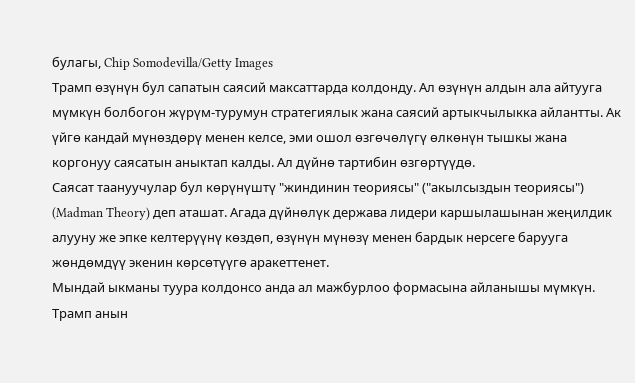булагы, Chip Somodevilla/Getty Images
Трамп өзүнүн бул сапатын саясий максаттарда колдонду. Ал өзүнүн алдын ала айтууга мүмкүн болбогон жүрүм-турумун стратегиялык жана саясий артыкчылыкка айлантты. Ак үйгө кандай мүнөздөрү менен келсе, эми ошол өзгөчөлүгү өлкөнүн тышкы жана коргонуу саясатын аныктап калды. Ал дүйнө тартибин өзгөртүүдө.
Саясат таануучулар бул көрүнүштү "жиндинин теориясы" ("акылсыздын теориясы") (Madman Theory) деп аташат. Агада дүйнөлүк держава лидери каршылашынан жеңилдик алууну же эпке келтерүүнү көздөп, өзүнүн мүнөзү менен бардык нерсеге барууга жөндөмдүү экенин көрсөтүүгө аракеттенет.
Мындай ыкманы туура колдонсо анда ал мажбурлоо формасына айланышы мүмкүн. Трамп анын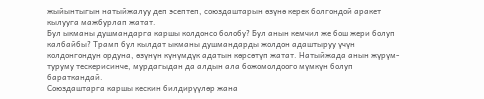жыйынтыгын натыйжалуу деп эсептеп, союздаштарын өзүнө керек болгондой аракет кылууга мажбурлап жатат.
Бул ыкманы душмандарга каршы колдонсо болобу? Бул анын кемчил же бош жери болуп калбайбы? Трамп бул кылдат ыкманы душмандарды жолдон адаштыруу үчүн колдонгондун ордуна, өзүнүн күнүмдүк адатын көрсөтүп жатат. Натыйжада анын жүрүм-туруму тескерисинче, мурдагыдан да алдын ала божомолдоого мүмкүн болуп бараткандай.
Союздаштарга каршы кескин билдирүүлөр жана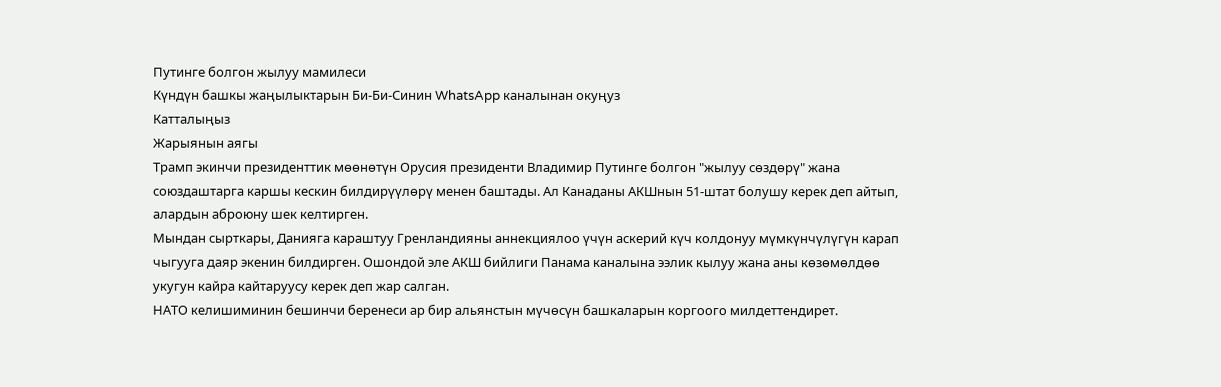Путинге болгон жылуу мамилеси
Күндүн башкы жаңылыктарын Би-Би-Синин WhatsApp каналынан окуңуз
Катталыңыз
Жарыянын аягы
Трамп экинчи президенттик мөөнөтүн Орусия президенти Владимир Путинге болгон "жылуу сөздөрү" жана союздаштарга каршы кескин билдирүүлөрү менен баштады. Ал Канаданы АКШнын 51-штат болушу керек деп айтып, алардын аброюну шек келтирген.
Мындан сырткары, Данияга караштуу Гренландияны аннекциялоо үчүн аскерий күч колдонуу мүмкүнчүлүгүн карап чыгууга даяр экенин билдирген. Ошондой эле АКШ бийлиги Панама каналына ээлик кылуу жана аны көзөмөлдөө укугун кайра кайтаруусу керек деп жар салган.
НАТО келишиминин бешинчи беренеси ар бир альянстын мүчөсүн башкаларын коргоого милдеттендирет.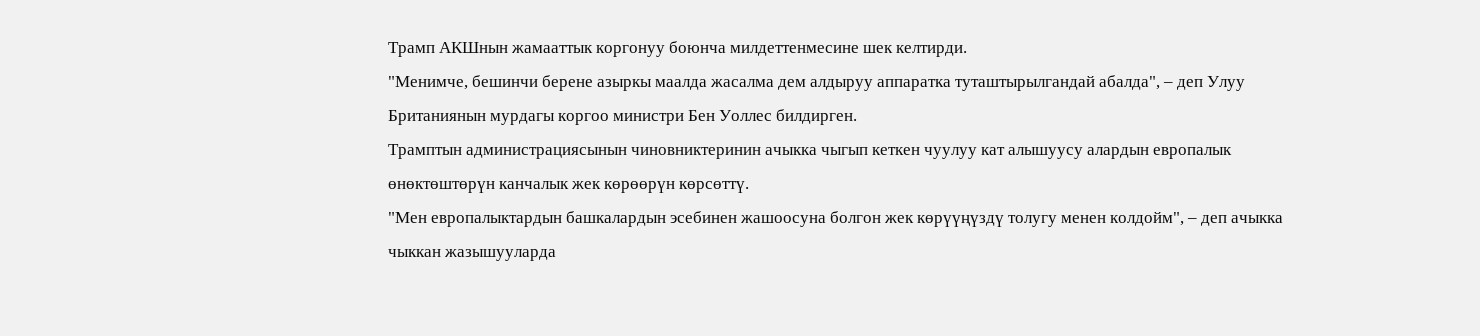Трамп АКШнын жамааттык коргонуу боюнча милдеттенмесине шек келтирди.
"Менимче, бешинчи берене азыркы маалда жасалма дем алдыруу аппаратка туташтырылгандай абалда", – деп Улуу Британиянын мурдагы коргоо министри Бен Уоллес билдирген.
Трамптын администрациясынын чиновниктеринин ачыкка чыгып кеткен чуулуу кат алышуусу алардын европалык өнөктөштөрүн канчалык жек көрөөрүн көрсөттү.
"Мен европалыктардын башкалардын эсебинен жашоосуна болгон жек көрүүңүздү толугу менен колдойм", – деп ачыкка чыккан жазышууларда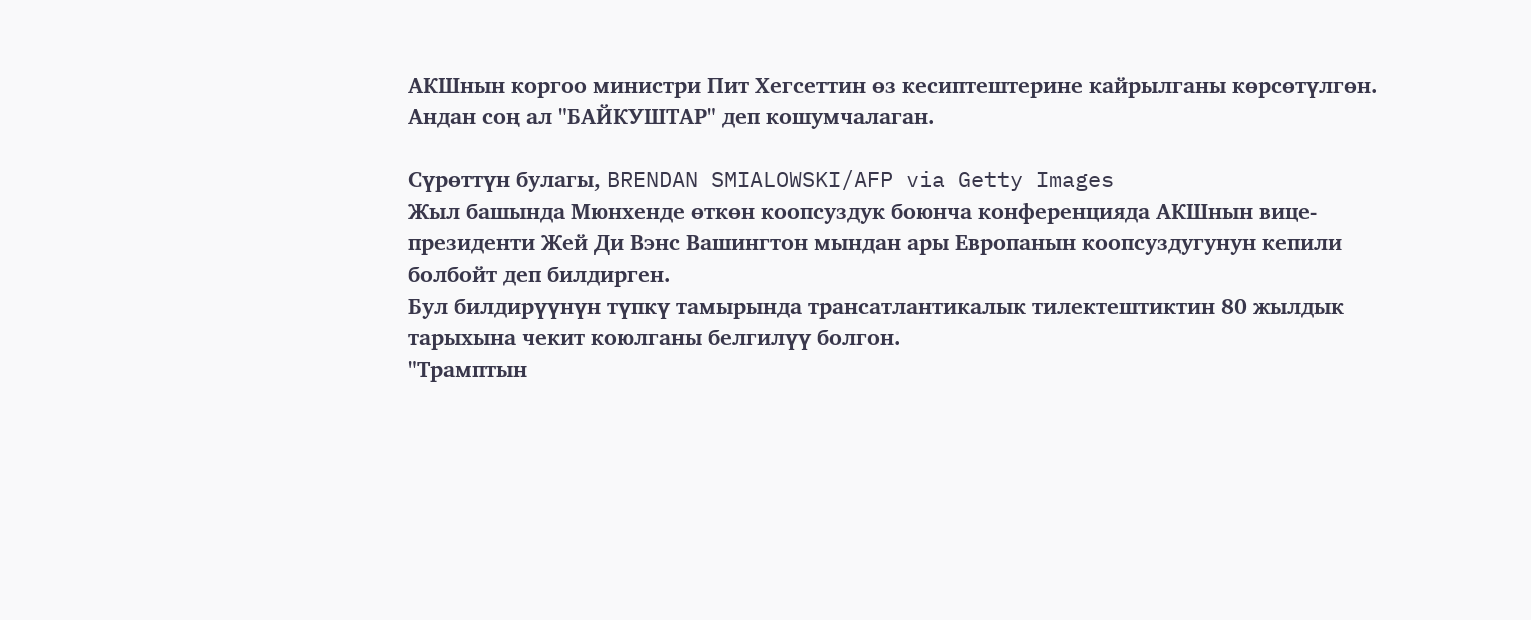АКШнын коргоо министри Пит Хегсеттин өз кесиптештерине кайрылганы көрсөтүлгөн. Андан соң ал "БАЙКУШТАР" деп кошумчалаган.

Сүрөттүн булагы, BRENDAN SMIALOWSKI/AFP via Getty Images
Жыл башында Мюнхенде өткөн коопсуздук боюнча конференцияда АКШнын вице-президенти Жей Ди Вэнс Вашингтон мындан ары Европанын коопсуздугунун кепили болбойт деп билдирген.
Бул билдирүүнүн түпкү тамырында трансатлантикалык тилектештиктин 80 жылдык тарыхына чекит коюлганы белгилүү болгон.
"Трамптын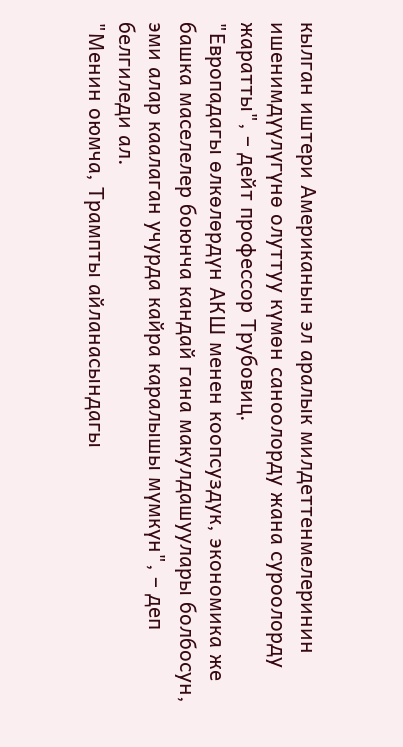кылган иштери Американын эл аралык милдеттенмелеринин ишенимдүүлүгүнө олуттуу күмөн саноолорду жана суроолорду жаратты", – дейт профессор Трубовиц.
"Европадагы өлкөлөрдүн АКШ менен коопсуздук, экономика же башка маселелер боюнча кандай гана макулдашуулары болбосун, эми алар каалаган учурда кайра каралышы мүмкүн", – деп белгиледи ал.
"Менин оюмча, Трампты айланасындагы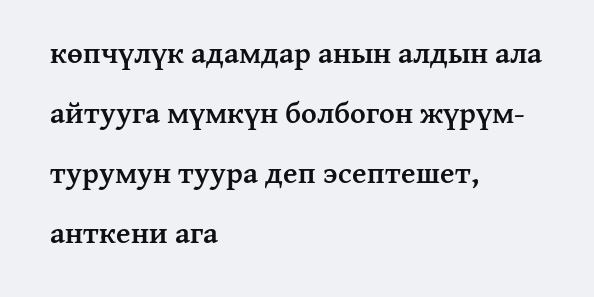көпчүлүк адамдар анын алдын ала айтууга мүмкүн болбогон жүрүм-турумун туура деп эсептешет, анткени ага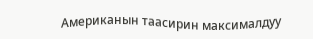Американын таасирин максималдуу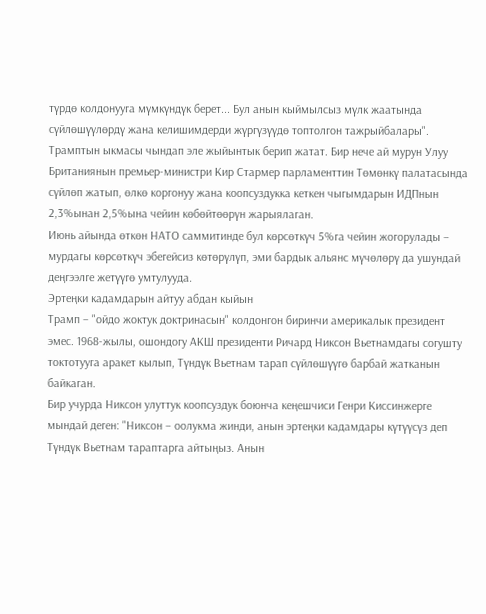түрдө колдонууга мүмкүндүк берет... Бул анын кыймылсыз мүлк жаатында сүйлөшүүлөрдү жана келишимдерди жүргүзүүдө топтолгон тажрыйбалары".
Трамптын ыкмасы чындап эле жыйынтык берип жатат. Бир нече ай мурун Улуу Британиянын премьер-министри Кир Стармер парламенттин Төмөнкү палатасында сүйлөп жатып, өлкө коргонуу жана коопсуздукка кеткен чыгымдарын ИДПнын 2,3%ынан 2,5%ына чейин көбөйтөөрүн жарыялаган.
Июнь айында өткөн НАТО саммитинде бул көрсөткүч 5%га чейин жогорулады – мурдагы көрсөткүч эбегейсиз көтөрүлүп, эми бардык альянс мүчөлөрү да ушундай деңгээлге жетүүгө умтулууда.
Эртеңки кадамдарын айтуу абдан кыйын
Трамп – "ойдо жоктук доктринасын" колдонгон биринчи америкалык президент эмес. 1968-жылы, ошондогу АКШ президенти Ричард Никсон Вьетнамдагы согушту токтотууга аракет кылып, Түндүк Вьетнам тарап сүйлөшүүгө барбай жатканын байкаган.
Бир учурда Никсон улуттук коопсуздук боюнча кеңешчиси Генри Киссинжерге мындай деген: "Никсон – оолукма жинди, анын эртеңки кадамдары күтүүсүз деп Түндүк Вьетнам тараптарга айтыңыз. Анын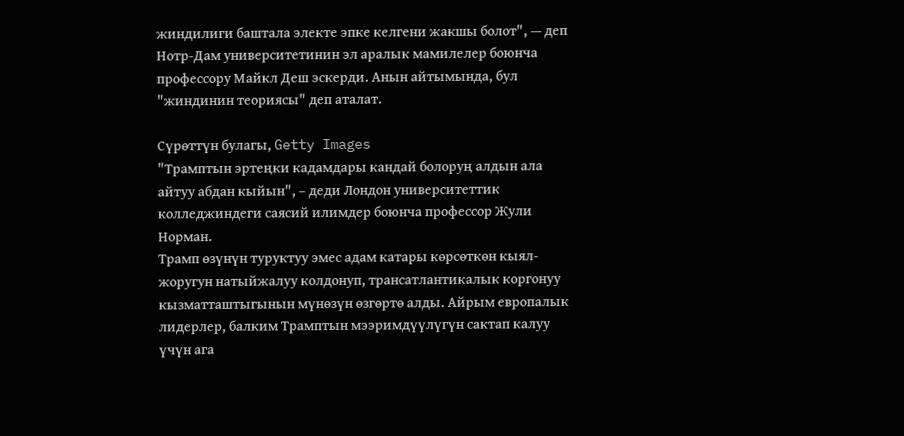жиндилиги баштала электе эпке келгени жакшы болот", — деп Нотр-Дам университетинин эл аралык мамилелер боюнча профессору Майкл Деш эскерди. Анын айтымында, бул "жиндинин теориясы" деп аталат.

Сүрөттүн булагы, Getty Images
"Трамптын эртеңки кадамдары кандай болоруң алдын ала айтуу абдан кыйын", – деди Лондон университеттик колледжиндеги саясий илимдер боюнча профессор Жули Норман.
Трамп өзүнүн туруктуу эмес адам катары көрсөткөн кыял-жоругун натыйжалуу колдонуп, трансатлантикалык коргонуу кызматташтыгынын мүнөзүн өзгөртө алды. Айрым европалык лидерлер, балким Трамптын мээримдүүлүгүн сактап калуу үчүн ага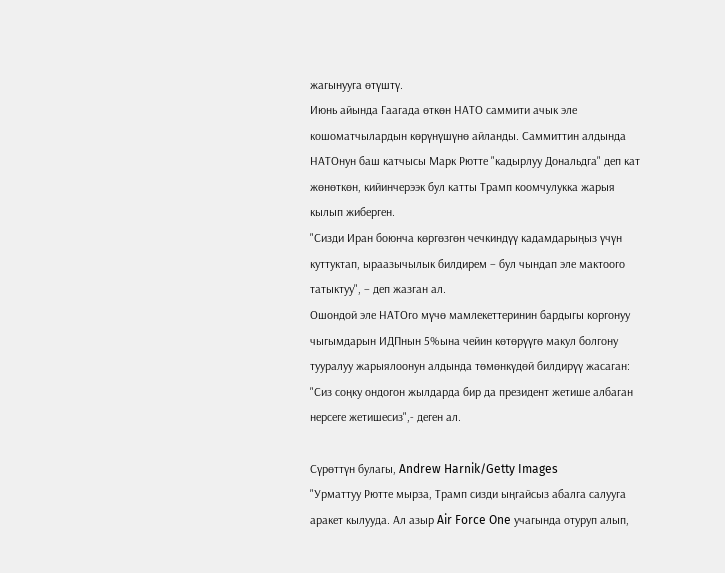жагынууга өтүштү.
Июнь айында Гаагада өткөн НАТО саммити ачык эле кошоматчылардын көрүнүшүнө айланды. Саммиттин алдында НАТОнун баш катчысы Марк Рютте "кадырлуу Дональдга" деп кат жөнөткөн, кийинчерээк бул катты Трамп коомчулукка жарыя кылып жиберген.
"Сизди Иран боюнча көргөзгөн чечкиндүү кадамдарыңыз үчүн куттуктап, ыраазычылык билдирем – бул чындап эле мактоого татыктуу", – деп жазган ал.
Ошондой эле НАТОго мүчө мамлекеттеринин бардыгы коргонуу чыгымдарын ИДПнын 5%ына чейин көтөрүүгө макул болгону тууралуу жарыялоонун алдында төмөнкүдөй билдирүү жасаган:
"Сиз соңку ондогон жылдарда бир да президент жетише албаган нерсеге жетишесиз",- деген ал.

Сүрөттүн булагы, Andrew Harnik/Getty Images
"Урматтуу Рютте мырза, Трамп сизди ыңгайсыз абалга салууга аракет кылууда. Ал азыр Air Force One учагында отуруп алып,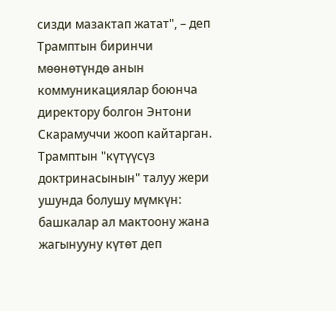сизди мазактап жатат", – деп Трамптын биринчи мөөнөтүндө анын коммуникациялар боюнча директору болгон Энтони Скарамуччи жооп кайтарган.
Трамптын "күтүүсүз доктринасынын" талуу жери ушунда болушу мүмкүн: башкалар ал мактоону жана жагынууну күтөт деп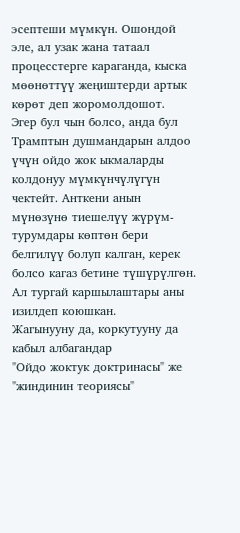эсептеши мүмкүн. Ошондой эле, ал узак жана татаал процесстерге караганда, кыска мөөнөттүү жеңиштерди артык көрөт деп жоромолдошот.
Эгер бул чын болсо, анда бул Трамптын душмандарын алдоо үчүн ойдо жок ыкмаларды колдонуу мүмкүнчүлүгүн чектейт. Анткени анын мүнөзүнө тиешелүү жүрүм-турумдары көптөн бери белгилүү болуп калган, керек болсо кагаз бетине түшүрүлгөн. Ал тургай каршылаштары аны изилдеп коюшкан.
Жагынууну да, коркутууну да кабыл албагандар
"Ойдо жоктук доктринасы" же "жиндинин теориясы"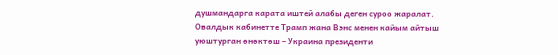душмандарга карата иштей алабы деген суроо жаралат.
Овалдык кабинетте Трамп жана Вэнс менен кайым айтыш уюштурган өнөктөш – Украина президенти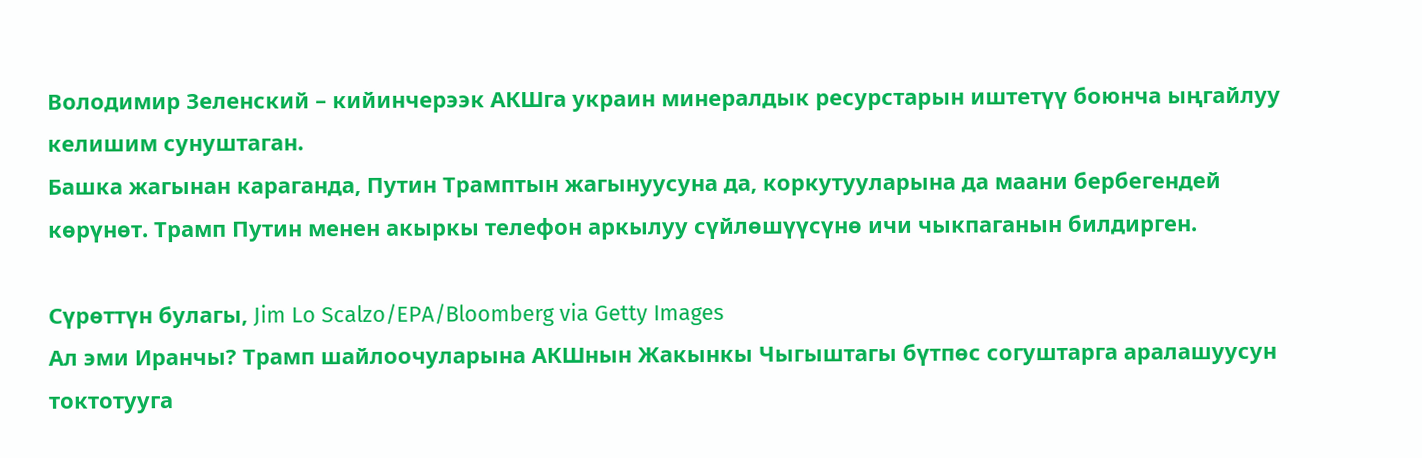Володимир Зеленский – кийинчерээк АКШга украин минералдык ресурстарын иштетүү боюнча ыңгайлуу келишим сунуштаган.
Башка жагынан караганда, Путин Трамптын жагынуусуна да, коркутууларына да маани бербегендей көрүнөт. Трамп Путин менен акыркы телефон аркылуу сүйлөшүүсүнө ичи чыкпаганын билдирген.

Сүрөттүн булагы, Jim Lo Scalzo/EPA/Bloomberg via Getty Images
Ал эми Иранчы? Трамп шайлоочуларына АКШнын Жакынкы Чыгыштагы бүтпөс согуштарга аралашуусун токтотууга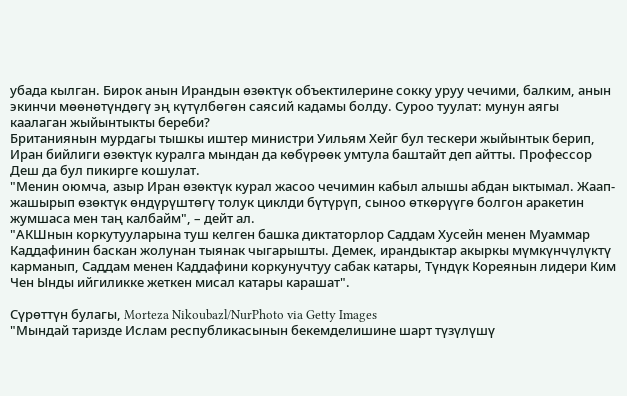убада кылган. Бирок анын Ирандын өзөктүк объектилерине сокку уруу чечими, балким, анын экинчи мөөнөтүндөгү эң күтүлбөгөн саясий кадамы болду. Суроо туулат: мунун аягы каалаган жыйынтыкты береби?
Британиянын мурдагы тышкы иштер министри Уильям Хейг бул тескери жыйынтык берип, Иран бийлиги өзөктүк куралга мындан да көбүрөөк умтула баштайт деп айтты. Профессор Деш да бул пикирге кошулат.
"Менин оюмча, азыр Иран өзөктүк курал жасоо чечимин кабыл алышы абдан ыктымал. Жаап-жашырып өзөктүк өндүрүштөгү толук циклди бүтүрүп, сыноо өткөрүүгө болгон аракетин жумшаса мен таң калбайм", – дейт ал.
"АКШнын коркутууларына туш келген башка диктаторлор Саддам Хусейн менен Муаммар Каддафинин баскан жолунан тыянак чыгарышты. Демек, ирандыктар акыркы мүмкүнчүлүктү карманып, Саддам менен Каддафини коркунучтуу сабак катары, Түндүк Кореянын лидери Ким Чен Ынды ийгиликке жеткен мисал катары карашат".

Сүрөттүн булагы, Morteza Nikoubazl/NurPhoto via Getty Images
"Мындай таризде Ислам республикасынын бекемделишине шарт түзүлүшү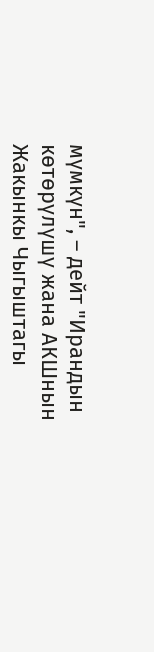мүмкүн", – дейт "Ирандын көтөрүлүшү жана АКШнын Жакынкы Чыгыштагы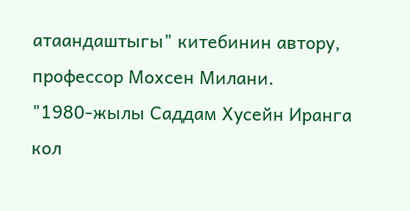атаандаштыгы" китебинин автору, профессор Мохсен Милани.
"1980-жылы Саддам Хусейн Иранга кол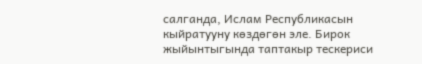салганда, Ислам Республикасын кыйратууну көздөгөн эле. Бирок жыйынтыгында таптакыр тескериси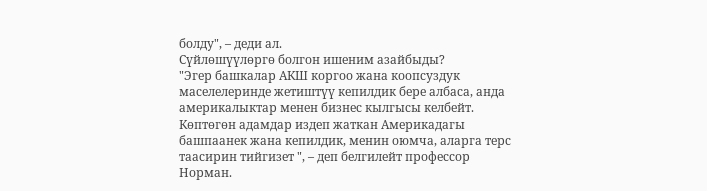болду", – деди ал.
Сүйлөшүүлөргө болгон ишеним азайбыды?
"Эгер башкалар АКШ коргоо жана коопсуздук маселелеринде жетиштүү кепилдик бере албаса, анда америкалыктар менен бизнес кылгысы келбейт. Көптөгөн адамдар издеп жаткан Америкадагы башпаанек жана кепилдик, менин оюмча, аларга терс таасирин тийгизет ", – деп белгилейт профессор Норман.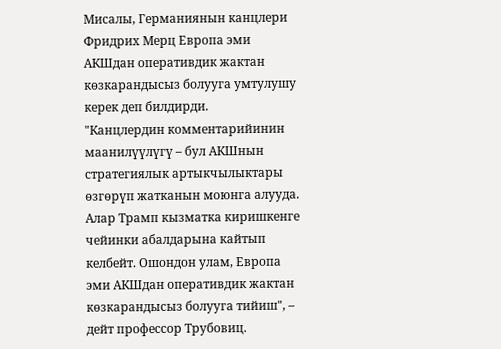Мисалы, Германиянын канцлери Фридрих Мерц Европа эми АКШдан оперативдик жактан көзкарандысыз болууга умтулушу керек деп билдирди.
"Канцлердин комментарийинин маанилүүлүгү – бул АКШнын стратегиялык артыкчылыктары өзгөрүп жатканын моюнга алууда. Алар Трамп кызматка киришкенге чейинки абалдарына кайтып келбейт. Ошондон улам, Европа эми АКШдан оперативдик жактан көзкарандысыз болууга тийиш", – дейт профессор Трубовиц.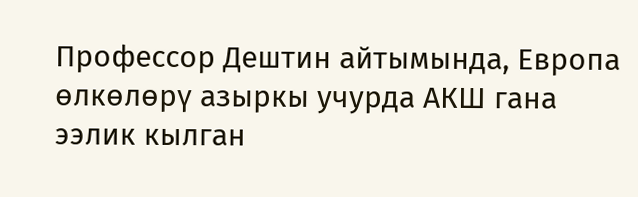Профессор Дештин айтымында, Европа өлкөлөрү азыркы учурда АКШ гана ээлик кылган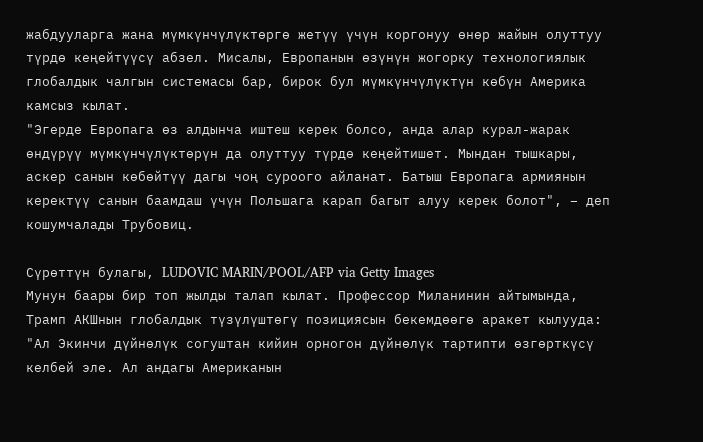жабдууларга жана мүмкүнчүлүктөргө жетүү үчүн коргонуу өнөр жайын олуттуу түрдө кеңейтүүсү абзел. Мисалы, Европанын өзүнүн жогорку технологиялык глобалдык чалгын системасы бар, бирок бул мүмкүнчүлүктүн көбүн Америка камсыз кылат.
"Эгерде Европага өз алдынча иштеш керек болсо, анда алар курал-жарак өндүрүү мүмкүнчүлүктөрүн да олуттуу түрдө кеңейтишет. Мындан тышкары, аскер санын көбөйтүү дагы чоң суроого айланат. Батыш Европага армиянын керектүү санын баамдаш үчүн Польшага карап багыт алуу керек болот", – деп кошумчалады Трубовиц.

Сүрөттүн булагы, LUDOVIC MARIN/POOL/AFP via Getty Images
Мунун баары бир топ жылды талап кылат. Профессор Миланинин айтымында, Трамп АКШнын глобалдык түзүлүштөгү позициясын бекемдөөгө аракет кылууда: "Ал Экинчи дүйнөлүк согуштан кийин орногон дүйнөлүк тартипти өзгөрткүсү келбей эле. Ал андагы Американын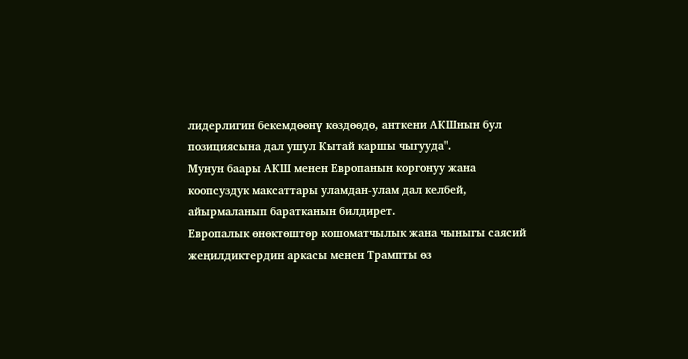лидерлигин бекемдөөнү көздөөдө, анткени АКШнын бул позициясына дал ушул Кытай каршы чыгууда".
Мунун баары АКШ менен Европанын коргонуу жана коопсуздук максаттары уламдан-улам дал келбей, айырмаланып баратканын билдирет.
Европалык өнөктөштөр кошоматчылык жана чыныгы саясий жеңилдиктердин аркасы менен Трампты өз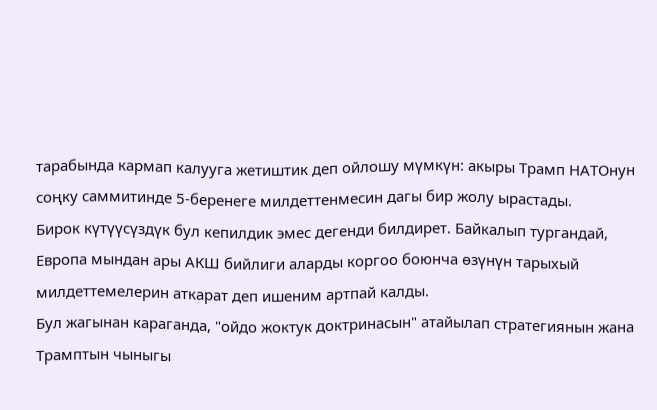тарабында кармап калууга жетиштик деп ойлошу мүмкүн: акыры Трамп НАТОнун соңку саммитинде 5-беренеге милдеттенмесин дагы бир жолу ырастады.
Бирок күтүүсүздүк бул кепилдик эмес дегенди билдирет. Байкалып тургандай, Европа мындан ары АКШ бийлиги аларды коргоо боюнча өзүнүн тарыхый милдеттемелерин аткарат деп ишеним артпай калды.
Бул жагынан караганда, "ойдо жоктук доктринасын" атайылап стратегиянын жана Трамптын чыныгы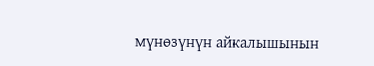мүнөзүнүн айкалышынын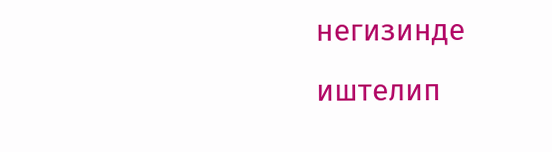негизинде иштелип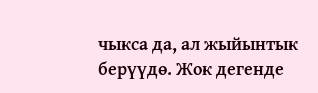чыкса да, ал жыйынтык берүүдө. Жок дегенде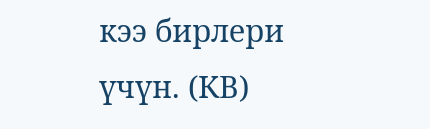кээ бирлери үчүн. (КВ)